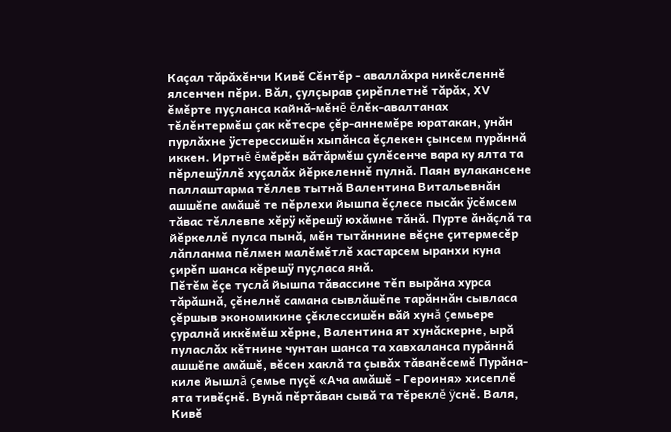Каçал тăрăхĕнчи Кивĕ Сĕнтĕр - аваллăхра никĕсленнĕ ялсенчен пĕри. Вăл, çулçырав çирĕплетнĕ тăрăх, ХV ĕмĕрте пуçланса кайнă-мĕнĕ ĕлĕк-авалтанах тĕлĕнтермĕш çак кĕтесре çĕр-аннемĕре юратакан, унăн пурлăхне ÿстерессишĕн хыпăнса ĕçлекен çынсем пурăннă иккен. Иртнĕ ĕмĕрĕн вăтăрмĕш çулĕсенче вара ку ялта та пĕрлешÿллĕ хуçалăх йĕркеленнĕ пулнă. Паян вулакансене паллаштарма тĕллев тытнă Валентина Витальевнăн ашшĕпе амăшĕ те пĕрлехи йышпа ĕçлесе пысăк ÿсĕмсем тăвас тĕллевпе хĕрÿ кĕрешÿ юхăмне тăнă. Пурте ăнăçлă та йĕркеллĕ пулса пынă, мĕн тытăннине вĕçне çитермесĕр лăпланма пĕлмен малĕмĕтлĕ хастарсем ыранхи куна çирĕп шанса кĕрешÿ пуçласа янă.
Пĕтĕм ĕçе туслă йышпа тăвассине тĕп вырăна хурса тăрăшнă, çĕнелнĕ самана сывлăшĕпе тарăннăн сывласа çĕршыв экономикине çĕклессишĕн вăй хунă çемьере çуралнă иккĕмĕш хĕрне, Валентина ят хунăскерне, ырă пуласлăх кĕтнине чунтан шанса та хавхаланса пурăннă ашшĕпе амăшĕ, вĕсен хаклă та çывăх тăванĕсемĕ Пурăна-киле йышлă çемье пуçĕ «Ача амăшĕ - Героиня» хисеплĕ ята тивĕçнĕ. Вунă пĕртăван сывă та тĕреклĕ ÿснĕ. Валя, Кивĕ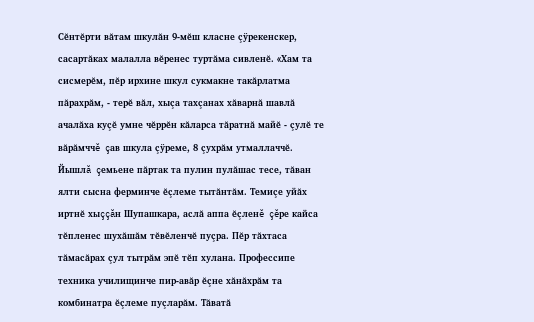Сĕнтĕрти вăтам шкулăн 9-мĕш класне çÿрекенскер, сасартăках малалла вĕренес туртăма сивленĕ. «Хам та сисмерĕм, пĕр ирхине шкул сукмакне такăрлатма пăрахрăм, - терĕ вăл, хыçа тахçанах хăварнă шавлă ачалăха куçĕ умне чĕррĕн кăларса тăратнă майĕ - çулĕ те вăрăмччĕ çав шкула çÿреме, 8 çухрăм утмаллаччĕ. Йышлă çемьене пăртак та пулин пулăшас тесе, тăван ялти сысна ферминче ĕçлеме тытăнтăм. Темиçе уйăх иртнĕ хыççăн Шупашкара, аслă аппа ĕçленĕ çĕре кайса тĕпленес шухăшăм тĕвĕленчĕ пуçра. Пĕр тăхтаса тăмасăрах çул тытрăм эпĕ тĕп хулана. Профессипе техника училищинче пир-авăр ĕçне хăнăхрăм та комбинатра ĕçлеме пуçларăм. Тăватă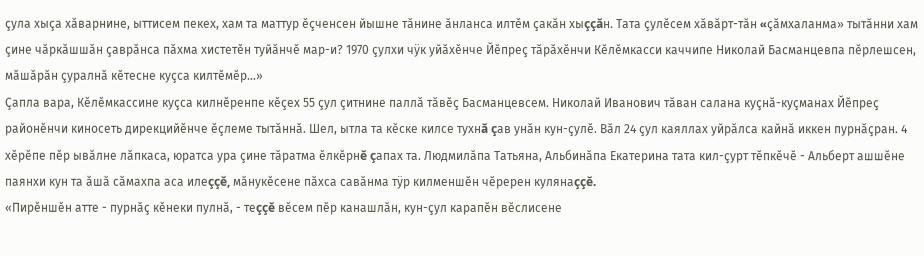çула хыçа хăварнине, ыттисем пекех, хам та маттур ĕçченсен йышне тăнине ăнланса илтĕм çакăн хыççăн. Тата çулĕсем хăвăрт-тăн «çăмхаланма» тытăнни хам çине чăркăшшăн çаврăнса пăхма хистетĕн туйăнчĕ мар-и? 1970 çулхи чÿк уйăхĕнче Йĕпреç тăрăхĕнчи Кĕлĕмкасси каччипе Николай Басманцевпа пĕрлешсен, мăшăрăн çуралнă кĕтесне куçса килтĕмĕр...»
Çапла вара, Кĕлĕмкассине куçса килнĕренпе кĕçех 55 çул çитнине паллă тăвĕç Басманцевсем. Николай Иванович тăван салана куçнă-куçманах Йĕпреç районĕнчи киносеть дирекцийĕнче ĕçлеме тытăннă. Шел, ытла та кĕске килсе тухнă çав унăн кун-çулĕ. Вăл 24 çул каяллах уйрăлса кайнă иккен пурнăçран. 4 хĕрĕпе пĕр ывăлне лăпкаса, юратса ура çине тăратма ĕлкĕрнĕ çапах та. Людмилăпа Татьяна, Альбинăпа Екатерина тата кил-çурт тĕпкĕчĕ - Альберт ашшĕне паянхи кун та ăшă сăмахпа аса илеççĕ, мăнукĕсене пăхса савăнма тÿр килменшĕн чĕререн кулянаççĕ.
«Пирĕншĕн атте - пурнăç кĕнеки пулнă, - теççĕ вĕсем пĕр канашлăн, кун-çул карапĕн вĕслисене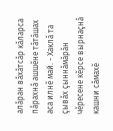алăран вăхăтсăр кăларса пăрахнă ашшĕне тăтăшах аса илнĕ май. - Хаклă та çывăх çыннăмăрăн чĕресене кĕрсе вырнаçнă кашни сăмахĕ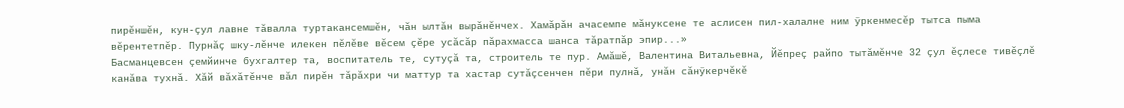пирĕншĕн, кун-çул лавне тăвалла туртакансемшĕн, чăн ылтăн вырăнĕнчех. Хамăрăн ачасемпе мăнуксене те аслисен пил-халалне ним ÿркенмесĕр тытса пыма вĕрентетпĕр. Пурнăç шку-лĕнче илекен пĕлĕве вĕсем çĕре усăсăр пăрахмасса шанса тăратпăр эпир...»
Басманцевсен çемйинче бухгалтер та, воспитатель те, сутуçă та, строитель те пур. Амăшĕ, Валентина Витальевна, Йĕпреç райпо тытăмĕнче 32 çул ĕçлесе тивĕçлĕ канăва тухнă. Хăй вăхăтĕнче вăл пирĕн тăрăхри чи маттур та хастар сутăçсенчен пĕри пулнă, унăн сăнÿкерчĕкĕ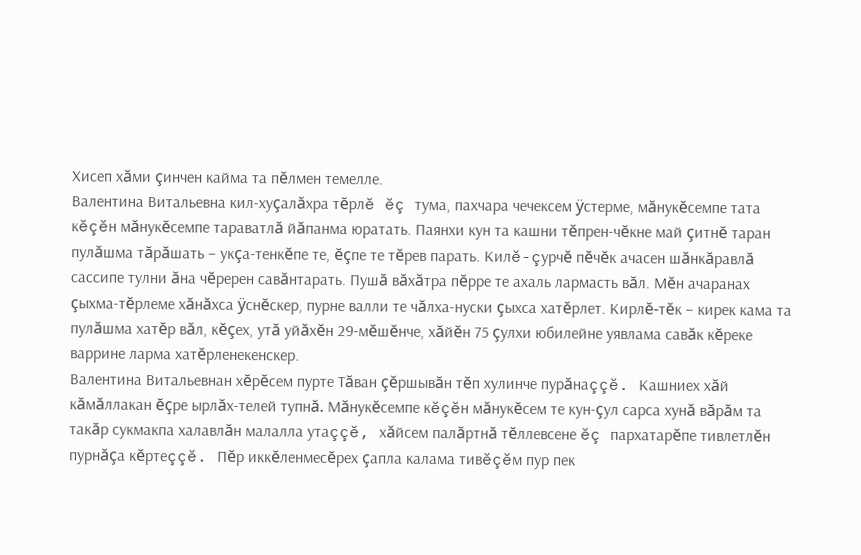Хисеп хăми çинчен кайма та пĕлмен темелле.
Валентина Витальевна кил-хуçалăхра тĕрлĕ ĕç тума, пахчара чечексем ÿстерме, мăнукĕсемпе тата кĕçĕн мăнукĕсемпе тараватлă йăпанма юратать. Паянхи кун та кашни тĕпрен-чĕкне май çитнĕ таран пулăшма тăрăшать – укçа-тенкĕпе те, ĕçпе те тĕрев парать. Килĕ-çурчĕ пĕчĕк ачасен шăнкăравлă сассипе тулни ăна чĕререн савăнтарать. Пушă вăхăтра пĕрре те ахаль лармасть вăл. Мĕн ачаранах çыхма-тĕрлеме хăнăхса ÿснĕскер, пурне валли те чăлха-нуски çыхса хатĕрлет. Кирлĕ-тĕк – кирек кама та пулăшма хатĕр вăл, кĕçех, утă уйăхĕн 29-мĕшĕнче, хăйĕн 75 çулхи юбилейне уявлама савăк кĕреке варрине ларма хатĕрленекенскер.
Валентина Витальевнан хĕрĕсем пурте Тăван çĕршывăн тĕп хулинче пурăнаççĕ. Кашниех хăй кăмăллакан ĕçре ырлăх-телей тупнă. Мăнукĕсемпе кĕçĕн мăнукĕсем те кун-çул сарса хунă вăрăм та такăр сукмакпа халавлăн малалла утаççĕ, хăйсем палăртнă тĕллевсене ĕç пархатарĕпе тивлетлĕн пурнăçа кĕртеççĕ. Пĕр иккĕленмесĕрех çапла калама тивĕçĕм пур пек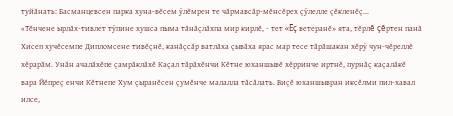туйăнать: Басманцевсен парка хуна-вĕсем ÿлĕмрен те чăрмавсăр-мĕнсĕрех çÿлелле çĕкленĕç...
«Тĕнчене ырлăх-тивлет тÿпине хушса пыма тăнăçлăхпа мир кирлĕ, - тет «Ĕç ветеранĕ» ята, тĕрлĕ çĕртен панă Хисеп хучĕсемпе Дипломсене тивĕçнĕ, канăçсăр ватлăха çывăха ярас мар тесе тăрăшакан хĕрÿ чун-чĕреллĕ хĕрарăм. Унăн ачалăхĕпе çамрăклăхĕ Каçал тăрăхĕнчи Кĕтне юханшывĕ хĕрринче иртнĕ, пурнăç каçалăкĕ вара Йĕпреç енчи Кĕтнепе Хум çыранĕсен çумĕнче малалла тăсăлать. Виçĕ юханшывран иксĕлми пил-хавал илсе,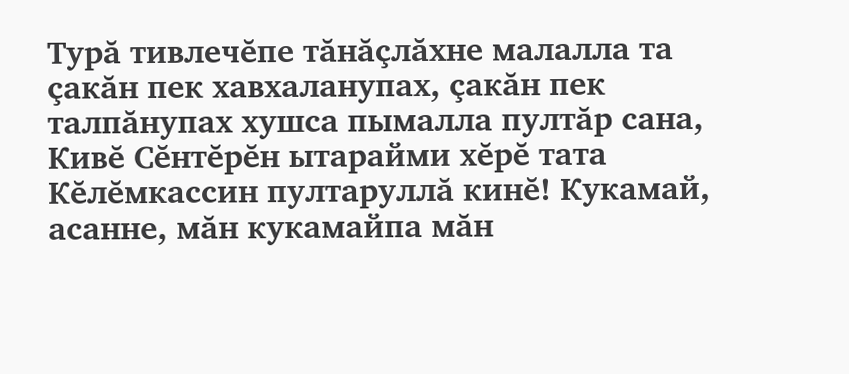Турă тивлечĕпе тăнăçлăхне малалла та çакăн пек хавхаланупах, çакăн пек талпăнупах хушса пымалла пултăр сана, Кивĕ Сĕнтĕрĕн ытарайми хĕрĕ тата Кĕлĕмкассин пултаруллă кинĕ! Кукамай, асанне, мăн кукамайпа мăн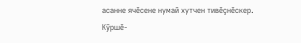асанне ячĕсене нумай хутчен тивĕçнĕскер.
Кÿршĕ-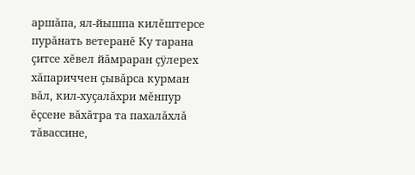аршăпа, ял-йышпа килĕштерсе пурăнать ветеранĕ Ку тарана çитсе хĕвел йăмраран çÿлерех хăпариччен çывăрса курман вăл, кил-хуçалăхри мĕнпур ĕçсене вăхăтра та пахалăхлă тăвассине,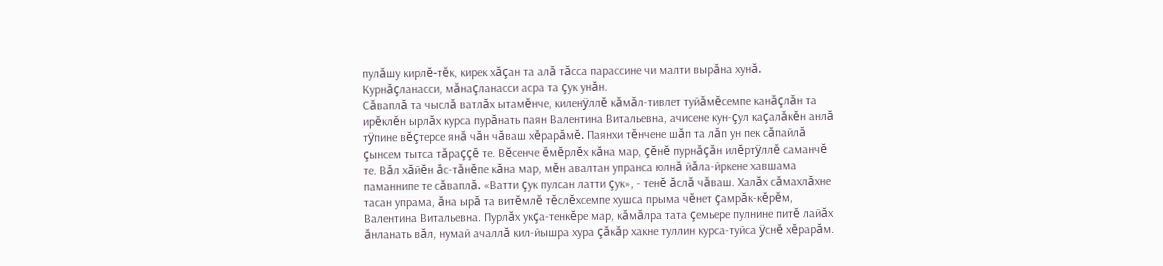пулăшу кирлĕ-тĕк, кирек хăçан та алă тăсса парассине чи малти вырăна хунă. Курнăçланасси, мăнаçланасси асра та çук унăн.
Сăваплă та чыслă ватлăх ытамĕнче, киленÿллĕ кăмăл-тивлет туйăмĕсемпе канăçлăн та ирĕклĕн ырлăх курса пурăнать паян Валентина Витальевна, ачисене кун-çул каçалăкĕн анлă тÿпине вĕçтерсе янă чăн чăваш хĕрарăмĕ. Паянхи тĕнчене шăп та лăп ун пек сăпайлă çынсем тытса тăраççĕ те. Вĕсенче ĕмĕрлĕх кăна мар, çĕнĕ пурнăçăн илĕртÿллĕ саманчĕ те. Вăл хăйĕн ăс-тăнĕпе кăна мар, мĕн авалтан упранса юлнă йăла-йркене хавшама паманнипе те сăваплă. «Ватти çук пулсан латти çук», - тенĕ ăслă чăваш. Халăх сăмахлăхне тасан упрама, ăна ырă та витĕмлĕ тĕслĕхсемпе хушса прыма чĕнет çамрăк-кĕрĕм, Валентина Витальевна. Пурлăх укçа-тенкĕре мар, кăмăлра тата çемьере пулнине питĕ лайăх ăнланать вăл, нумай ачаллă кил-йышра хура çăкăр хакне туллин курса-туйса ÿснĕ хĕрарăм.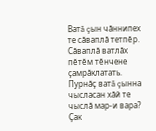Ватă çын чăннипех те сăваплă тетпĕр. Сăваплă ватлăх пĕтĕм тĕнчене çамрăклатать. Пурнăç ватă çынна чысласан хăй те чыслă мар-и вара?
Çак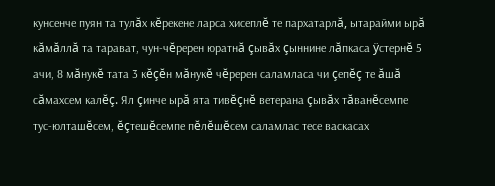кунсенче пуян та тулăх кĕрекене ларса хисеплĕ те пархатарлă, ытарайми ырă кăмăллă та тарават, чун-чĕререн юратнă çывăх çыннине лăпкаса ÿстернĕ 5 ачи, 8 мăнукĕ тата 3 кĕçĕн мăнукĕ чĕререн саламласа чи çепĕç те ăшă сăмахсем калĕç. Ял çинче ырă ята тивĕçнĕ ветерана çывăх тăванĕсемпе тус-юлташĕсем, ĕçтешĕсемпе пĕлĕшĕсем саламлас тесе васкасах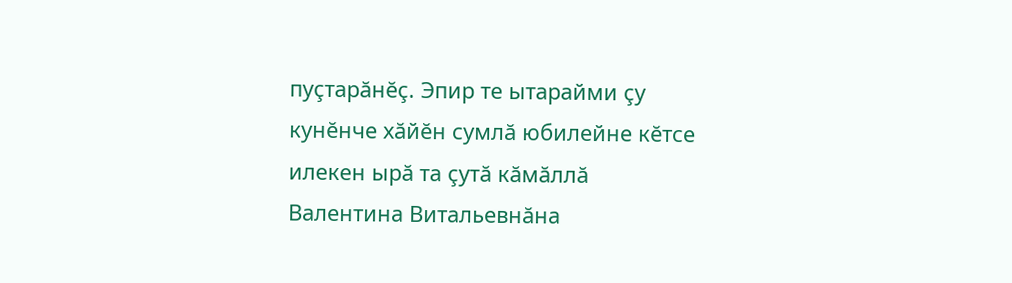пуçтарăнĕç. Эпир те ытарайми çу кунĕнче хăйĕн сумлă юбилейне кĕтсе илекен ырă та çутă кăмăллă Валентина Витальевнăна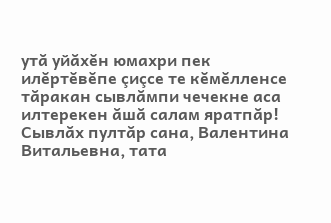утă уйăхĕн юмахри пек илĕртĕвĕпе çиçсе те кĕмĕлленсе тăракан сывлăмпи чечекне аса илтерекен ăшă салам яратпăр! Сывлăх пултăр сана, Валентина Витальевна, тата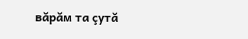вăрăм та çутă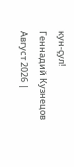кун-çул!
Геннадий Кузнецов
Август 2026 |